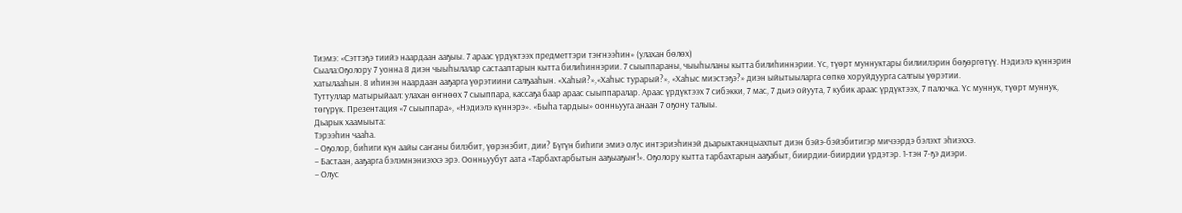Тиэмэ: «Сэттэҕэ тиийэ наардаан ааҕыы. 7 араас үрдүктээх предметтэри тэҥнээһин» (улахан бөлөх)
Сыала:Оҕолору 7 уонна 8 диэн чыыһылалар састааптарын кытта билиһиннэрии. 7 сыыппараны, чыыһыланы кытта билиһиннэрии. Үс, түөрт муннуктары билиилэрин бөҕөргөтүү. Нэдиэлэ күннэрин хатылааһын. 8 иһинэн наардаан ааҕарга үөрэтиини салҕааһын. «Хаһый?»,«Хаһыс турарый?», «Хаһыс миэстэҕэ?» диэн ыйытыыларга сөпкө хоруйдуурга салгыы үөрэтии.
Туттуллар матырыйаал: улахан өҥнөөх 7 сыыппара, кассаҕа баар араас сыыппаралар. Араас үрдүктээх 7 сибэкки, 7 мас, 7 дьиэ ойуута, 7 кубик араас үрдүктээх, 7 палочка. Үс муннук, түөрт муннук, төгүрүк. Презентация «7 сыыппара», «Нэдиэлэ күннэрэ». «Быһа тардыы» оонньууга анаан 7 оҕону талыы.
Дьарык хаамыыта:
Тэрээһин чааһа.
– Оҕолор, биһиги күн аайы саҥаны билэбит, үөрэнэбит, дии? Бүгүн биһиги эмиэ олус интэриэһинэй дьарыктакнцыахпыт диэн бэйэ-бэйэбитигэр мичээрдэ бэлэхт эһиэххэ.
– Бастаан, ааҕарга бэлэмнэниэххэ эрэ. Оонньуубут аата «Тарбахтарбытын ааҕыаҕыҥ!». Оҕолору кытта тарбахтарын ааҕабыт, биирдии-биирдии үрдэтэр. 1-тэн 7-ҕэ диэри.
– Олус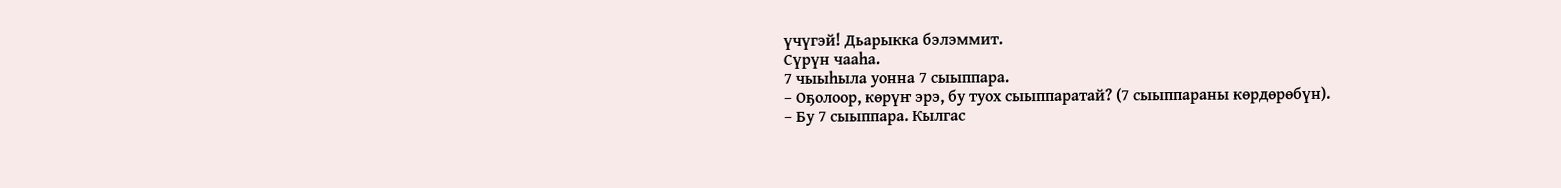үчүгэй! Дьарыкка бэлэммит.
Сүрүн чааһа.
7 чыыһыла уонна 7 сыыппара.
– Оҕолоор, көрүҥ эрэ, бу туох сыыппаратай? (7 сыыппараны көрдөрөбүн).
– Бу 7 сыыппара. Кылгас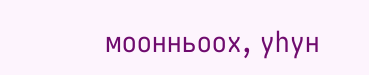моонньоох, уһун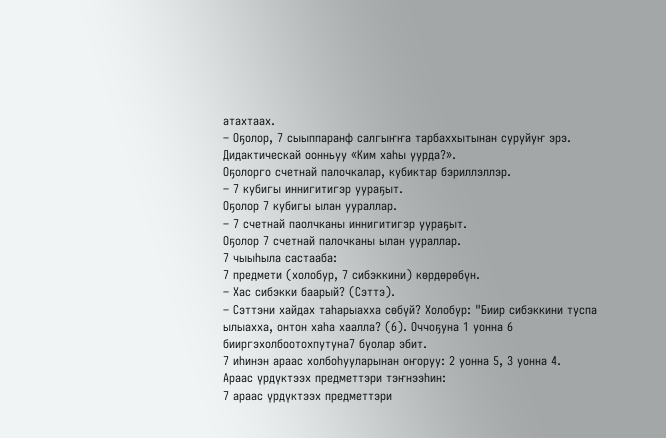атахтаах.
– Оҕолор, 7 сыыппаранф салгыҥҥа тарбаххытынан суруйуҥ эрэ.
Дидактическай оонньуу «Ким хаһы уурда?».
Оҕолорго счетнай палочкалар, кубиктар бэриллэллэр.
– 7 кубигы иннигитигэр уураҕыт.
Оҕолор 7 кубигы ылан уураллар.
– 7 счетнай паолчканы иннигитигэр уураҕыт.
Оҕолор 7 счетнай палочканы ылан уураллар.
7 чыыһыла састааба:
7 предмети (холобур, 7 сибэккини) көрдөрөбүн.
– Хас сибэкки баарый? (Сэттэ).
– Сэттэни хайдах таһарыахха сөбүй? Холобур: "Биир сибэккини туспа ылыахха, онтон хаһа хаалла? (6). Оччоҕуна 1 уонна 6 бииргэхолбоотохпутуна7 буолар эбит.
7 иһинэн араас холбоһууларынан оҥоруу: 2 уонна 5, 3 уонна 4.
Араас үрдүктээх предметтэри тэҥнээһин:
7 араас үрдүктээх предметтэри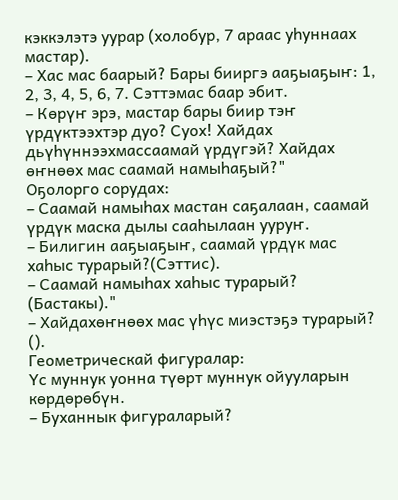кэккэлэтэ уурар (холобур, 7 араас уһуннаах мастар).
– Хас мас баарый? Бары бииргэ ааҕыаҕыҥ: 1, 2, 3, 4, 5, 6, 7. Сэттэмас баар эбит.
– Көрүҥ эрэ, мастар бары биир тэҥ үрдүктээхтэр дуо? Суох! Хайдах дьүһүннээхмассаамай үрдүгэй? Хайдах өҥнөөх мас саамай намыһаҕый?"
Оҕолорго сорудах:
– Саамай намыһах мастан саҕалаан, саамай үрдүк маска дылы сааһылаан ууруҥ.
– Билигин ааҕыаҕыҥ, саамай үрдүк мас хаһыс турарый?(Сэттис).
– Саамай намыһах хаһыс турарый? (Бастакы)."
– Хайдахөҥнөөх мас үһүс миэстэҕэ турарый? ().
Геометрическай фигуралар:
Үс муннук уонна түөрт муннук ойууларын көрдөрөбүн.
– Буханнык фигураларый?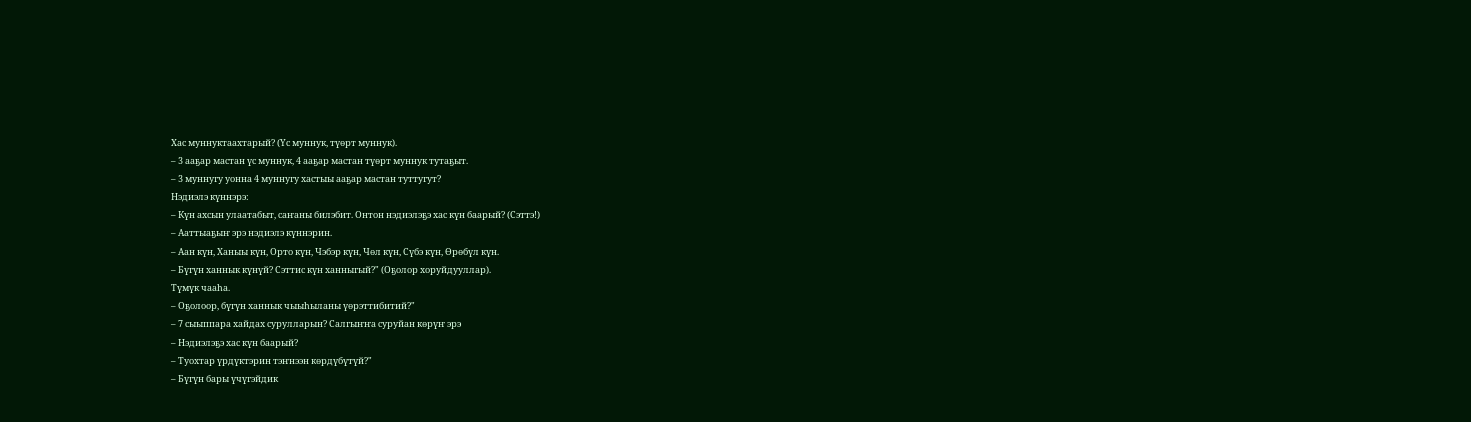Хас муннуктаахтарый? (Үс муннук, түөрт муннук).
– 3 ааҕар мастан үс муннук, 4 ааҕар мастан түөрт муннук тутаҕыт.
– 3 муннугу уонна 4 муннугу хастыы ааҕар мастан туттугут?
Нэдиэлэ күннэрэ:
– Күн ахсын улаатабыт, саҥаны билэбит. Онтон нэдиэлэҕэ хас күн баарый? (Сэттэ!)
– Ааттыаҕыҥ эрэ нэдиэлэ күннэрин.
– Аан күн, Ханыы күн, Орто күн, Чэбэр күн, Чөл күн, Сүбэ күн, Өрөбүл күн.
– Бүгүн ханнык күнүй? Сэттис күн ханныгый?" (Оҕолор хоруйдууллар).
Түмүк чааһа.
– Оҕолоор, бүгүн ханнык чыыһыланы үөрэттибитий?"
– 7 сыыппара хайдах сурулларын? Салгыҥҥа суруйан көрүҥ эрэ
– Нэдиэлэҕэ хас күн баарый?
– Туохтар үрдүктэрин тэҥнээн көрдүбүтүй?"
– Бүгүн бары үчүгэйдик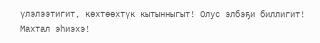үлэлээтигит, көхтөөхтүк кытынныгыт! Олус элбэҕи биллигит! Махтал эһиэхэ!